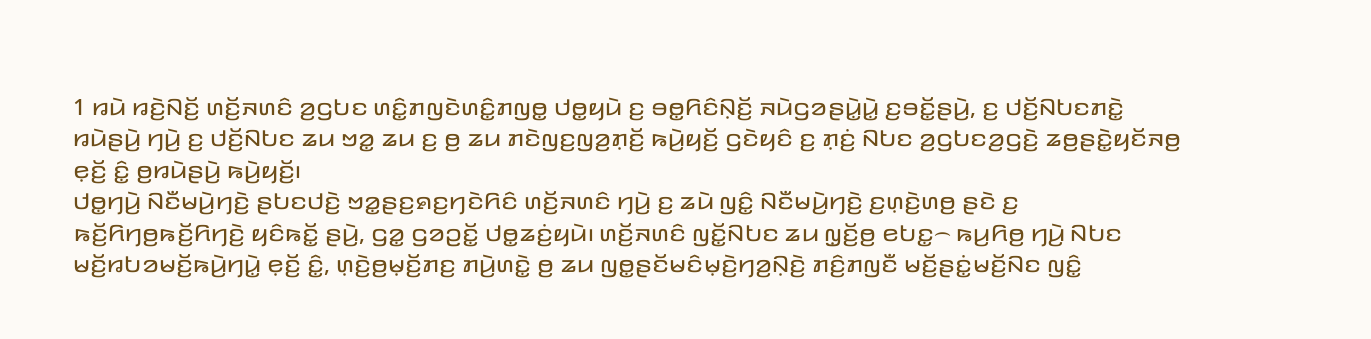1 ꤙꤣꤧ ꤙꤢꤧ꤬ꤡꤢꤩ꤬ ꤛꤢꤩ꤬ꤏꤛꤢꤨ ꤤ꤬ꤞꤝꤢ ꤛꤢꤨ꤭ꤊꤜꤢꤧꤛꤢꤨ꤭ꤊꤜꤥ꤭ ꤓꤥ꤭ꤟꤣꤧ ꤢ꤬ ꤋꤥ꤭ꤖꤢꤨꤡ꤫ꤢꤩ꤬ ꤏꤣꤧꤞꤤꤔꤣꤧ꤭ꤣꤧ꤭ ꤢ꤬ꤋꤢꤩ꤭ꤔꤣꤧ꤬, ꤢ꤬ ꤓꤢꤩ꤬ꤡꤝꤢꤊꤢꤧ꤭ ꤙꤣꤧꤔꤣꤧ꤬ ꤚꤣꤧ꤬ ꤢ꤬ ꤓꤢꤩ꤬ꤡꤝꤢ ꤘꤣ ꤠꤤ꤭ ꤘꤣ ꤢ꤬ ꤥ꤬ ꤘꤣ ꤊꤢꤧꤜꤢ꤬ꤜꤤ꤬ꤊ꤫ꤢꤩ꤬ ꤒꤣꤧ꤬ꤟꤢꤩ꤬ ꤞꤢꤧꤟꤢꤨ ꤢ꤬ ꤊ꤫ꤢꤦ꤬ ꤡꤝꤢ ꤤ꤬ꤞꤝꤢꤤ꤬ꤞꤢꤧ꤬ ꤘꤥ꤬ꤔꤢꤧ꤭ꤟꤢꤩꤏꤥ꤬ ꤕ꤫ꤢꤩ꤬ ꤢꤨ꤭ ꤥ꤬ꤙꤣꤧꤔꤣꤧ꤬ ꤒꤣꤧ꤬ꤟꤢꤩ꤬꤯
ꤓꤥ꤭ꤚꤣꤧ꤬ ꤡꤢꤪꤗꤣꤧ꤬ꤚꤢꤧ꤬ ꤔꤝꤢꤓꤢꤧ꤬ ꤠꤤ꤭ꤔꤢ꤬ꤎꤢ꤬ꤚꤢꤧꤖꤢꤨ ꤛꤢꤩ꤬ꤏꤛꤢꤨ ꤚꤣꤧ꤬ ꤢ꤬ ꤘꤣꤧ ꤜꤢꤨ꤭ ꤡꤢꤪꤗꤣꤧ꤬ꤚꤢꤧ꤬ ꤢ꤬ꤛ꤫ꤢꤧ꤬ꤛꤥ꤬ ꤔꤢꤧ ꤢ꤬ ꤒꤢꤩ꤬ꤖꤚꤥ꤬ꤒꤢꤩ꤬ꤖꤚꤢꤧ꤬ ꤟꤢꤨꤒꤢꤩ꤭ ꤔꤣꤧ꤬, ꤞꤤ꤭ ꤞꤤꤑꤢꤩ꤭ ꤓꤥ꤭ꤘꤢꤦ꤬ꤟꤣꤧ꤯ ꤛꤢꤩ꤬ꤏꤛꤢꤨ ꤜꤢꤩ꤭ꤡꤝꤢ ꤘꤣ ꤜ꤫ꤢꤩ꤬ꤥ꤬ ꤕꤝꤢ꤭꤮ ꤒꤣ꤬ꤖꤥ꤬ ꤚꤣꤧ꤬ ꤡꤝꤢ ꤗꤢꤩ꤬ꤙꤝꤤꤗꤢꤩ꤬ꤒꤣꤧ꤬ꤚꤣꤧ꤭ ꤕ꤫ꤢꤩ꤬ ꤢꤨ꤭, ꤛ꤫ꤢꤧ꤬ꤥ꤬ꤗ꤫ꤢꤩ꤬ꤊꤢ꤬ ꤊꤣꤧ꤬ꤛꤢꤧ꤭ ꤥ꤬ ꤘꤣ ꤜꤥ꤭ꤔꤢꤩꤗꤢꤨꤗ꤫ꤢꤧ꤬ꤚꤤ꤬ꤡ꤫ꤢꤧ꤬ ꤊꤢꤨ꤬ꤊꤜꤢꤪ ꤗꤢꤩ꤬ꤔꤢꤦ꤭ꤗꤢꤩ꤬ꤡꤢ ꤜꤢꤨ꤭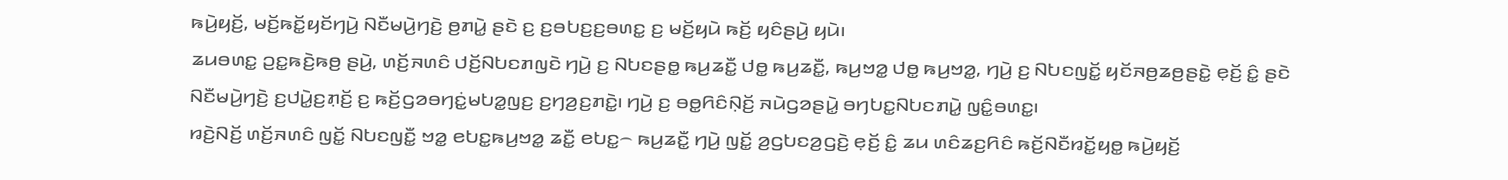ꤒꤣꤧ꤬ꤟꤢꤩ꤬, ꤗꤢꤩ꤬ꤒꤢꤩ꤭ꤟꤢꤩꤚꤣꤧ꤬ ꤡꤢꤪꤗꤣꤧ꤬ꤚꤢꤧ꤬ ꤥ꤬ꤊꤣꤧ꤭ ꤔꤢꤧ ꤢ꤬ ꤢ꤬ꤋꤝꤢ꤬ꤢ꤬ꤋꤛꤢ꤭ ꤢ꤬ ꤗꤢꤩ꤬ꤟꤣꤧ ꤒꤢꤩ꤬ ꤟꤢꤨꤔꤣꤧ꤬ ꤟꤣꤧ꤯
ꤘꤣꤋꤛꤢ꤭ ꤑꤢ꤭ꤒꤢꤧ꤬ꤒꤥ꤬ ꤔꤣꤧ꤬, ꤛꤢꤩ꤬ꤏꤛꤢꤨ ꤓꤢꤩ꤬ꤡꤝꤢꤊꤜꤢꤧ ꤚꤣꤧ꤬ ꤢ꤬ ꤡꤝꤢꤔꤥ꤭ ꤒꤣ꤬ꤘꤢꤪ꤭ ꤓꤥ꤭ ꤒꤣ꤬ꤘꤢꤪ꤭, ꤒꤣ꤬ꤠꤤ꤭ ꤓꤥ꤭ ꤒꤣ꤬ꤠꤤ꤭, ꤚꤣꤧ꤬ ꤢ꤬ ꤡꤝꤢꤜꤢꤩ꤭ ꤟꤢꤩꤏꤥ꤬ꤘꤥ꤬ꤔꤢꤧ꤭ ꤕ꤫ꤢꤩ꤬ ꤢꤨ꤭ ꤔꤢꤧ ꤡꤢꤪꤗꤣꤧ꤬ꤚꤢꤧ꤬ ꤢ꤬ꤓꤣꤧ꤭ꤢ꤬ꤊ꤫ꤢꤩ꤬ ꤢ꤬ ꤒꤢꤩ꤬ꤞꤤꤋꤚꤢꤦ꤭ꤗꤝꤤ꤭ꤜꤢ꤬ ꤢ꤬ꤚꤤ꤬ꤢ꤬ꤊꤢꤧ꤭꤯ ꤚꤣꤧ꤬ ꤢ꤬ ꤋꤥ꤭ꤖꤢꤨꤡ꤫ꤢꤩ꤬ ꤏꤣꤧꤞꤤꤔꤣꤧ꤭ ꤋꤚꤝꤢ꤭ꤡꤝꤢꤊꤣꤧ꤭ ꤜꤢꤨ꤭ꤋꤛꤢ꤭꤯
ꤙꤢꤧ꤬ꤡꤢꤩ꤬ ꤛꤢꤩ꤬ꤏꤛꤢꤨ ꤜꤢꤩ꤭ ꤡꤝꤢꤜꤢꤪ꤭ ꤠꤤ꤭ ꤕꤝꤢ꤭ꤒꤣ꤬ꤠꤤ꤭ ꤘꤢꤪ꤭ ꤕꤝꤢ꤭꤮ ꤒꤣ꤬ꤘꤢꤪ꤭ ꤚꤣꤧ꤬ ꤜꤢꤩ꤭ ꤤ꤬ꤞꤝꤢꤤ꤬ꤞꤢꤧ꤬ ꤕ꤫ꤢꤩ꤬ ꤢꤨ꤭ ꤘꤣ ꤛꤢꤨꤘꤢ꤬ꤖꤢꤨ ꤒꤢꤩ꤬ꤡꤢꤪꤙꤢꤩ꤭ꤟꤥ꤭ ꤒꤣꤧ꤬ꤟꤢꤩ꤬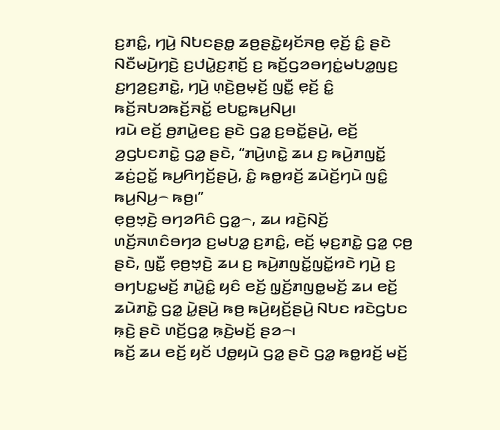ꤢ꤬ꤊꤢꤨ꤭, ꤚꤣꤧ꤬ ꤡꤝꤢꤔꤥ꤭ ꤘꤥ꤬ꤔꤢꤧ꤭ꤟꤢꤩꤏꤥ꤬ ꤕ꤫ꤢꤩ꤬ ꤢꤨ꤭ ꤔꤢꤧ ꤡꤢꤪꤗꤣꤧ꤬ꤚꤢꤧ꤬ ꤢ꤬ꤓꤣꤧ꤭ꤢ꤬ꤊ꤫ꤢꤩ꤬ ꤢ꤬ ꤒꤢꤩ꤬ꤞꤤꤋꤚꤢꤦ꤭ꤗꤝꤤ꤭ꤜꤢ꤬ ꤢ꤬ꤚꤤ꤬ꤢ꤬ꤊꤢꤧ꤭, ꤚꤣꤧ꤬ ꤛ꤫ꤢꤧ꤬ꤥ꤬ꤗ꤫ꤢꤩ꤬ ꤜꤢꤪ꤭ ꤕ꤫ꤢꤩ꤬ ꤢꤨ꤭ ꤒꤢꤩ꤬ꤏꤝꤤꤒꤢꤩ꤬ꤏꤢꤩ꤭ ꤕꤝꤢ꤭ꤒꤣ꤬ꤡꤣ꤬꤯
ꤙꤣꤧ ꤕꤢꤩ꤬ ꤥ꤬ꤊꤣꤧ꤭ꤕꤢ꤬ ꤔꤢꤧ ꤞꤤ꤭ ꤢ꤬ꤋꤢꤩ꤭ꤔꤣꤧ꤬, ꤕꤢꤩ꤬ ꤤ꤬ꤞꤝꤢꤊꤢꤧ꤭ ꤞꤤ꤭ ꤔꤢꤧ, “ꤊꤣꤧ꤬ꤛꤢꤧ꤭ ꤘꤣ ꤢ꤬ ꤒꤣꤧ꤬ꤊꤜꤢꤩ꤭ ꤘꤢꤦ꤬ꤑꤢꤩ꤭ ꤒꤣ꤬ꤖꤚꤢꤩ꤬ꤔꤣꤧ꤬, ꤢꤨ꤭ ꤒꤥ꤭ꤙꤢꤩ꤬ ꤘꤣꤧꤢꤩ꤬ꤚꤣꤧ ꤜꤢꤨ꤭ ꤒꤣ꤬ꤡꤣ꤬꤮ ꤒꤥ꤬꤯”
ꤕ꤫ꤥ꤬ꤠ꤫ꤢꤧ꤬ ꤋꤚꤤꤖꤢꤨ ꤞꤤ꤭꤮, ꤘꤣ ꤙꤢꤧ꤬ꤡꤢꤩ꤬ ꤛꤢꤩ꤬ꤏꤛꤢꤨꤋꤚꤤ ꤢ꤬ꤗꤝꤤ꤭ ꤢ꤬ꤊꤢꤨ꤭, ꤕꤢꤩ꤬ ꤗ꤫ꤢ꤬ꤊꤢꤧ꤭ ꤞꤤ꤭ ꤍ꤫ꤥ꤬ ꤔꤢꤧ, ꤜꤢꤪ꤭ ꤕ꤫ꤥ꤬ꤠ꤫ꤢꤧ꤬ ꤘꤣ ꤢ꤬ ꤒꤣꤧ꤬ꤊꤜꤢꤩ꤭ꤜꤢꤩ꤭ꤙꤢꤧ ꤚꤣꤧ꤬ ꤢ꤬ ꤋꤚꤝꤢ꤭ꤗꤢꤩ꤬ ꤊꤣꤧ꤭ꤢꤨ꤭ ꤟꤢꤨ ꤕꤢꤩ꤬ ꤜ꤫ꤢꤩ꤬ꤊꤜꤥ꤭ꤗꤢꤩ꤬ ꤘꤣ ꤕꤢꤩ꤬ ꤘꤣꤧꤊꤢꤧ꤭ ꤞꤤ꤭ ꤣꤧ꤭ꤔꤣꤧ꤬ ꤒꤥ꤬ ꤒꤣꤧ꤬ꤟꤢꤩ꤬ꤔꤣꤧ꤬ ꤡꤝꤢ ꤙꤢꤧꤞꤝꤢ ꤒ꤫ꤢꤧ꤬ ꤔꤢꤧ ꤛꤢꤩ꤬ꤞꤤ꤭ ꤒ꤫ꤢꤧ꤬ꤗꤢꤩ꤬ ꤔꤤ꤮꤯
ꤒꤢꤩ꤬ ꤘꤣ ꤕꤢꤩ꤬ ꤟꤢꤩ ꤓꤥ꤭ꤟꤣꤧ ꤞꤤ꤭ ꤔꤢꤧ ꤞꤤ꤭ ꤒꤥ꤭ꤙꤢꤩ꤬ ꤗꤢꤩ꤬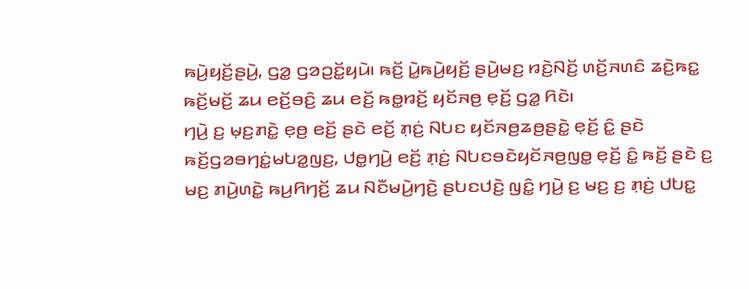ꤒꤣꤧ꤬ꤟꤢꤩ꤬ꤔꤣꤧ꤬, ꤞꤤ꤭ ꤞꤤꤑꤢꤩ꤭ꤟꤣꤧ꤯ ꤒꤢꤩ꤬ ꤣꤧ꤭ꤒꤣꤧ꤬ꤟꤢꤩ꤬ ꤔꤣꤧ꤬ꤗꤢ꤬ ꤙꤢꤧ꤬ꤡꤢꤩ꤬ ꤛꤢꤩ꤬ꤏꤛꤢꤨ ꤘꤢꤧ꤬ꤒꤢ꤭ ꤒꤢꤩ꤬ꤗꤢꤩ꤬ ꤘꤣ ꤕꤢꤩ꤬ꤋꤢꤨ꤬ ꤘꤣ ꤕꤢꤩ꤬ ꤒꤥ꤭ꤙꤢꤩ꤬ ꤟꤢꤩꤏꤥ꤬ ꤕ꤫ꤢꤩ꤬ ꤞꤤ꤭ ꤖꤢꤧ꤯
ꤚꤣꤧ꤬ ꤢ꤬ ꤗ꤫ꤢ꤬ꤊꤢꤧ꤭ ꤕ꤫ꤥ꤬ ꤕꤢꤩ꤬ ꤔꤢꤧ ꤕꤢꤩ꤬ ꤊ꤫ꤢꤦ꤬ ꤡꤝꤢ ꤟꤢꤩꤏꤥ꤬ꤘꤥ꤬ꤔꤢꤧ꤭ ꤕ꤫ꤢꤩ꤬ ꤢꤨ꤭ ꤔꤢꤧ ꤒꤢꤩ꤬ꤞꤤꤋꤚꤢꤦ꤭ꤗꤝꤤ꤭ꤜꤢ꤬, ꤓꤥ꤭ꤚꤣꤧ꤬ ꤕꤢꤩ꤬ ꤊ꤫ꤢꤦ꤬ ꤡꤝꤢꤋꤢꤧꤟꤢꤩꤏꤥ꤬ꤜꤥ꤭ ꤕ꤫ꤢꤩ꤬ ꤢꤨ꤭ ꤒꤢꤩ꤬ ꤔꤢꤧ ꤢ꤬ ꤗꤢ꤬ ꤊꤣꤧ꤬ꤛꤢꤧ꤭ ꤒꤣ꤬ꤖꤚꤢꤩ꤬ ꤘꤣ ꤡꤢꤪꤗꤣꤧ꤬ꤚꤢꤧ꤬ ꤔꤝꤢꤓꤢꤧ꤬ ꤜꤢꤨ꤭ ꤚꤣꤧ꤬ ꤢ꤬ ꤗꤢ꤬ ꤢ꤬ ꤊ꤫ꤢꤦ꤬ ꤓꤝꤢ꤭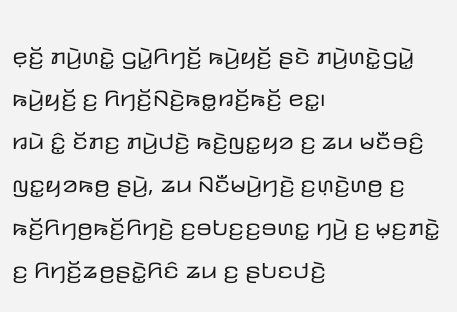ꤕ꤫ꤢꤩ꤬ ꤊꤣꤧ꤬ꤛꤢꤧ꤭ ꤞꤣꤧ꤭ꤖꤚꤢꤩ꤬ ꤒꤣꤧ꤬ꤟꤢꤩ꤬ ꤔꤢꤧ ꤊꤣꤧ꤬ꤛꤢꤧ꤭ꤞꤣꤧ꤭ ꤒꤣꤧ꤬ꤟꤢꤩ꤬ ꤢ꤬ ꤖꤚꤢꤩ꤬ꤡꤢꤧ꤬ꤒꤥ꤭ꤙꤢꤩ꤬ꤒꤢꤩ꤬ ꤕꤢ꤭꤯
ꤙꤣꤧ ꤢꤨ꤭ ꤢꤩꤊꤢ꤬ ꤊꤣꤧ꤬ꤓꤢꤧ꤬ ꤒꤢꤧ꤬ꤜꤢ꤭ꤟꤤ ꤢ꤬ ꤘꤣ ꤗꤢꤪꤋꤢꤨ꤬ ꤜꤢ꤭ꤟꤤꤒꤥ꤬ ꤔꤣꤧ꤬, ꤘꤣ ꤡꤢꤪꤗꤣꤧ꤬ꤚꤢꤧ꤬ ꤢ꤬ꤛ꤫ꤢꤧ꤬ꤛꤥ꤬ ꤢ꤬ ꤒꤢꤩ꤬ꤖꤚꤥ꤬ꤒꤢꤩ꤬ꤖꤚꤢꤧ꤬ ꤢ꤬ꤋꤝꤢ꤬ꤢ꤬ꤋꤛꤢ꤭ ꤚꤣꤧ꤬ ꤢ꤬ ꤗ꤫ꤢ꤬ꤊꤢꤧ꤭ ꤢ꤬ ꤖꤚꤢꤩ꤬ꤘꤥ꤬ꤔꤢꤧ꤭ꤖꤢꤨ ꤘꤣ ꤢ꤬ ꤔꤝꤢꤓꤢꤧ꤬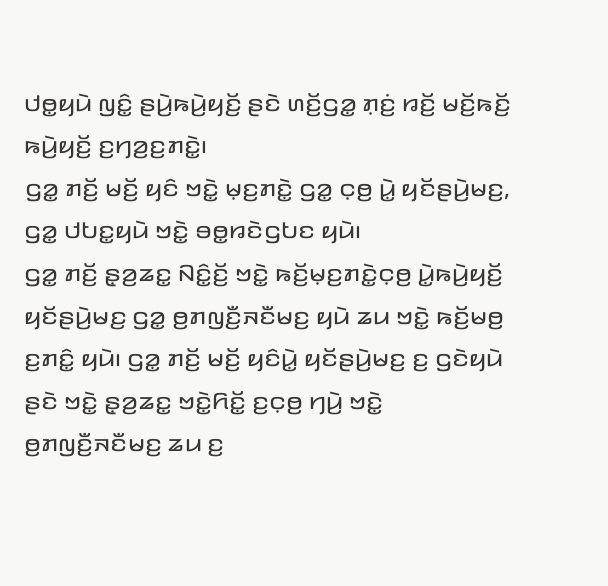ꤓꤥ꤭ꤟꤣꤧ ꤜꤢꤨ꤭ ꤔꤣꤧ꤬ꤒꤣꤧ꤬ꤟꤢꤩ꤬ ꤔꤢꤧ ꤛꤢꤩ꤬ꤞꤤ꤭ ꤊ꤫ꤢꤦ꤬ ꤙꤢꤩ꤬ ꤗꤢꤩ꤬ꤒꤢꤩ꤬ ꤒꤣꤧ꤬ꤟꤢꤩ꤬ ꤢ꤬ꤚꤤ꤬ꤢ꤬ꤊꤢꤧ꤭꤯
ꤞꤤ꤭ ꤊꤢꤩ꤬ ꤗꤢꤩ꤬ ꤟꤢꤨ ꤠꤢꤧ꤭ ꤗ꤫ꤢ꤬ꤊꤢꤧ꤭ ꤞꤤ꤭ ꤍ꤫ꤥ꤬ ꤣꤧ꤭ ꤟꤢꤩꤔꤣꤧ꤬ꤗꤢ꤬, ꤞꤤ꤭ ꤓꤝꤢ꤭ꤟꤣꤧ ꤠꤢꤧ꤭ ꤋꤥ꤭ꤙꤢꤧꤞꤝꤢ ꤟꤣꤧ꤯
ꤞꤤ꤭ ꤊꤢꤩ꤬ ꤔ꤫ꤤ꤬ꤘꤢ꤭ ꤡꤢꤨ꤭ꤢꤩ꤬ ꤠꤢꤧ꤭ ꤒꤢꤩ꤬ꤗ꤫ꤢ꤬ꤊꤢꤧ꤭ꤍ꤫ꤥ꤬ ꤣꤧ꤭ꤒꤣꤧ꤬ꤟꤢꤩ꤬ ꤟꤢꤩꤔꤣꤧ꤬ꤗꤢ꤬ ꤞꤤ꤭ ꤥ꤬ꤊꤜꤢꤪ꤬ꤏꤢꤪꤗꤢ꤬ ꤟꤣꤧ ꤘꤣ ꤠꤢꤧ꤭ ꤒꤢꤩ꤬ꤗꤥ꤬ ꤢ꤬ꤊꤢꤨ꤭ ꤟꤣꤧ꤯ ꤞꤤ꤭ ꤊꤢꤩ꤬ ꤗꤢꤩ꤬ ꤟꤢꤨꤣꤧ꤭ ꤟꤢꤩꤔꤣꤧ꤬ꤗꤢ꤬ ꤢ꤬ ꤞꤢꤧꤟꤣꤧ ꤔꤢꤧ ꤠꤢꤧ꤭ ꤔ꤫ꤤ꤬ꤘꤢ꤭ ꤠꤢꤧ꤭ꤖꤢꤩ꤭ ꤢ꤬ꤍ꤫ꤥ꤬ ꤚꤣꤧ꤬ ꤠꤢꤧ꤭ ꤥ꤬ꤊꤜꤢꤪ꤬ꤏꤢꤪꤗꤢ꤬ ꤘꤣ ꤢ꤬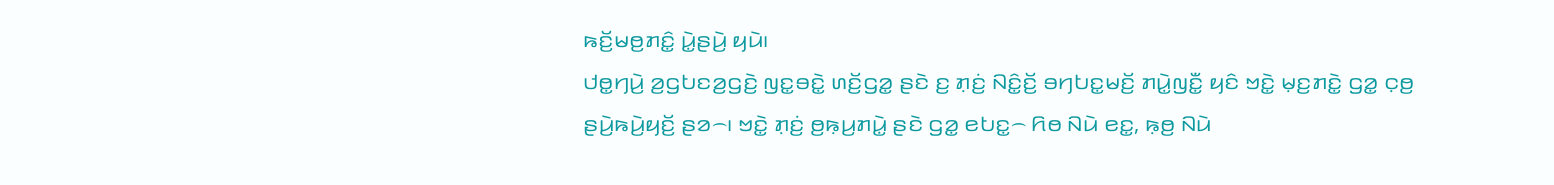ꤒꤢꤩ꤬ꤗꤥ꤬ꤊꤢꤨ꤭ ꤣꤧ꤭ꤔꤣꤧ꤬ ꤟꤣꤧ꤯
ꤓꤥ꤭ꤚꤣꤧ꤬ ꤤ꤬ꤞꤝꤢꤤ꤬ꤞꤢꤧ꤬ ꤜꤢ꤭ꤋꤢꤧ꤭ ꤛꤢꤩ꤬ꤞꤤ꤭ ꤔꤢꤧ ꤢ꤬ ꤊ꤫ꤢꤦ꤬ ꤡꤢꤨ꤭ꤢꤩ꤬ ꤋꤚꤝꤢ꤭ꤗꤢꤩ꤬ ꤊꤣꤧ꤭ꤜꤢꤪ꤭ ꤟꤢꤨ ꤠꤢꤧ꤭ ꤗ꤫ꤢ꤬ꤊꤢꤧ꤭ ꤞꤤ꤭ ꤍ꤫ꤥ꤬ ꤔꤣꤧ꤬ꤒꤣꤧ꤬ꤟꤢꤩ꤬ ꤔꤤ꤮꤯ ꤠꤢꤧ꤭ ꤊ꤫ꤢꤦ꤬ ꤥ꤬ꤒ꤫ꤣ꤬ꤊꤣꤧ꤭ ꤔꤢꤧ ꤞꤤ꤭ ꤕꤝꤢ꤭꤮ ꤖꤥ ꤡꤣꤧ ꤕꤢ꤭, ꤒ꤫ꤥ꤬ ꤡꤣꤧ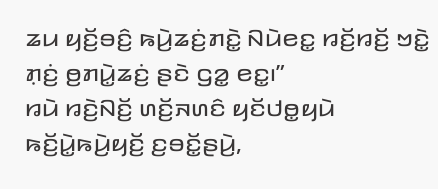ꤘꤣ ꤟꤢꤩ꤬ꤋꤢꤨ꤬ ꤒꤣꤧ꤬ꤘꤢꤦ꤬ꤊꤢꤧ꤭ ꤡꤣꤧꤕꤢ꤭ ꤙꤢꤩ꤬ꤙꤢꤩ꤬ ꤠꤢꤧ꤭ ꤊ꤫ꤢꤦ꤬ ꤥ꤬ꤊꤣꤧ꤭ꤘꤢꤦ꤬ ꤔꤢꤧ ꤞꤤ꤭ ꤕꤢ꤭꤯”
ꤙꤣꤧ ꤙꤢꤧ꤬ꤡꤢꤩ꤬ ꤛꤢꤩ꤬ꤏꤛꤢꤨ ꤟꤢꤩꤓꤥ꤭ꤟꤣꤧ ꤒꤢꤩ꤬ꤣꤧ꤭ꤒꤣꤧ꤬ꤟꤢꤩ꤬ ꤢ꤬ꤋꤢꤩ꤭ꤔꤣꤧ꤬,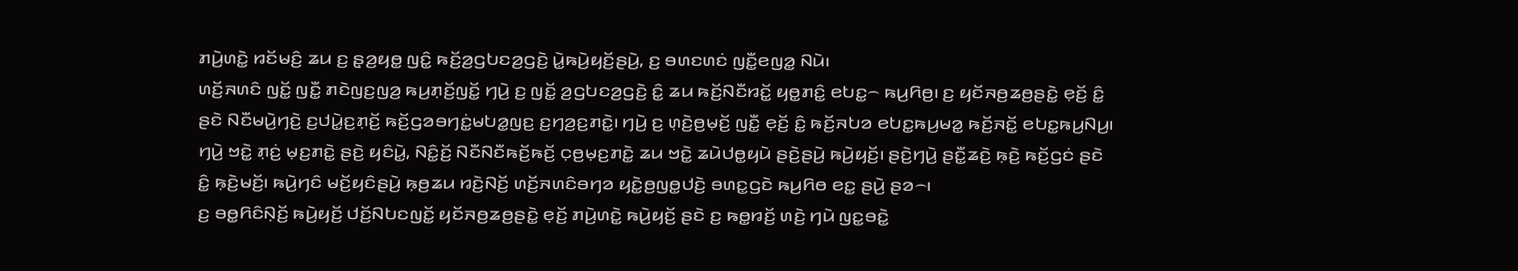ꤊꤣꤧ꤬ꤛꤢꤧ꤭ ꤙꤢꤩꤗꤢꤨ꤬ ꤘꤣ ꤢ꤬ ꤔ꤫ꤤ꤬ꤟꤥ꤭ ꤜꤢꤨ꤭ ꤒꤢꤩ꤬ꤤ꤬ꤞꤝꤢꤤ꤬ꤞꤢꤧ꤬ ꤣꤧ꤭ꤒꤣꤧ꤬ꤟꤢꤩ꤬ꤔꤣꤧ꤬, ꤢ꤬ ꤋꤛꤢꤛꤢꤦ ꤜꤢꤪ꤭ꤕꤜꤤ꤭ ꤡꤣꤧ꤯
ꤛꤢꤩ꤬ꤏꤛꤢꤨ ꤜꤢꤩ꤭ ꤜꤢꤪ꤭ ꤊꤢꤧꤜꤢ꤬ꤜꤤ꤬ ꤒꤣ꤬ꤊ꤫ꤢꤩ꤬ꤜꤢꤩ꤭ ꤚꤣꤧ꤬ ꤢ꤬ ꤜꤢꤩ꤭ ꤤ꤬ꤞꤝꤢꤤ꤬ꤞꤢꤧ꤬ ꤢꤨ꤭ ꤘꤣ ꤒꤢꤩ꤬ꤡꤢꤪꤙꤢꤩ꤭ ꤟꤥ꤭ꤊꤢꤨ꤭ ꤕꤝꤢ꤭꤮ ꤒꤣ꤬ꤖꤥ꤬꤯ ꤢ꤬ ꤟꤢꤩꤏꤥ꤬ꤘꤥ꤬ꤔꤢꤧ꤭ ꤕ꤫ꤢꤩ꤬ ꤢꤨ꤭ ꤔꤢꤧ ꤡꤢꤪꤗꤣꤧ꤬ꤚꤢꤧ꤬ ꤢ꤬ꤓꤣꤧ꤭ꤢ꤬ꤊ꤫ꤢꤩ꤬ ꤒꤢꤩ꤬ꤞꤤꤋꤚꤢꤦ꤭ꤗꤝꤤ꤭ꤜꤢ꤬ ꤢ꤬ꤚꤤ꤬ꤢ꤬ꤊꤢꤧ꤭꤯ ꤚꤣꤧ꤬ ꤢ꤬ ꤛ꤫ꤢꤧ꤬ꤥ꤬ꤗ꤫ꤢꤩ꤬ ꤜꤢꤪ꤭ ꤕ꤫ꤢꤩ꤬ ꤢꤨ꤭ ꤒꤢꤩ꤬ꤏꤝꤤ ꤕꤝꤢ꤭ꤒꤣ꤬ꤗꤤ꤭ ꤒꤢꤩ꤬ꤏꤢꤩ꤭ ꤕꤝꤢ꤭ꤒꤣ꤬ꤡꤣ꤬꤯
ꤚꤣꤧ꤬ ꤠꤢꤧ꤭ ꤊ꤫ꤢꤦ꤬ ꤗ꤫ꤢ꤬ꤊꤢꤧ꤭ ꤔꤢꤧ꤬ ꤟꤢꤨꤣꤧ꤭, ꤡꤢꤨ꤭ꤢꤩ꤬ ꤡꤢꤪꤡꤢꤪꤒꤢꤩ꤬ꤒꤢꤩ꤬ ꤍ꤫ꤥ꤬ꤗ꤫ꤢ꤬ꤊꤢꤧ꤭ ꤘꤣ ꤠꤢꤧ꤭ ꤘꤣꤧꤓꤥ꤭ꤟꤣꤧ ꤔꤢꤧ꤬ꤔꤣꤧ꤬ ꤒꤣꤧ꤬ꤟꤢꤩ꤬꤯ ꤔꤢꤧ꤬ꤚꤣꤧ꤬ ꤔꤢꤪ꤭ꤘꤢꤧ꤬ ꤒ꤫ꤢꤧ꤬ ꤒꤢꤩ꤬ꤞꤢꤦ ꤔꤢꤧ ꤢꤨ꤭ ꤒ꤫ꤢꤧ꤬ꤗꤢꤩ꤬꤯ ꤒꤣꤧ꤬ꤚꤢꤨ ꤗꤢꤩ꤬ꤟꤢꤨꤔꤣꤧ꤬ ꤒ꤫ꤥ꤬ꤘꤣ ꤙꤢꤧ꤬ꤡꤢꤩ꤬ ꤛꤢꤩ꤬ꤏꤛꤢꤨꤋꤚꤤ ꤟꤢꤧ꤭ꤥ꤬ꤜꤥ꤭ꤓꤢꤧ꤬ ꤋꤛꤢ꤭ꤞꤢꤧ ꤒꤣ꤬ꤖꤥ ꤕꤢ꤭ ꤔꤣꤧ꤬ ꤔꤤ꤮꤯
ꤢ꤬ ꤋꤥ꤭ꤖꤢꤨꤡ꤫ꤢꤩ꤬ ꤒꤣꤧ꤬ꤟꤢꤩ꤬ ꤓꤢꤩ꤬ꤡꤝꤢꤜꤢꤩ꤭ ꤟꤢꤩꤏꤥ꤬ꤘꤥ꤬ꤔꤢꤧ꤭ ꤕ꤫ꤢꤩ꤬ ꤊꤣꤧ꤬ꤛꤢꤧ꤭ ꤒꤣꤧ꤬ꤟꤢꤩ꤬ ꤔꤢꤧ ꤢ꤬ ꤒꤥ꤭ꤙꤢꤩ꤬ ꤛꤢꤧ꤬ ꤚꤣꤧ ꤜꤢ꤭ꤋꤢꤧ꤭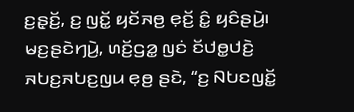ꤢ꤬ꤔ꤫ꤢꤩ꤬, ꤢ꤬ ꤜꤢꤩ꤭ ꤟꤢꤩꤏꤥ꤬ ꤕ꤫ꤢꤩ꤬ ꤢꤨ꤭ ꤟꤢꤨꤔꤣꤧ꤬꤯
ꤗꤢ꤬ꤔꤢꤧꤚꤣꤧ꤬, ꤛꤢꤩ꤬ꤞꤤ꤭ ꤜꤢꤦ ꤢꤩꤓꤥ꤭ꤓꤢꤧ꤬ ꤏꤝꤢ꤬ꤏꤝꤢ꤬ꤜꤣ ꤕ꤫ꤥ꤬ ꤔꤢꤧ, “ꤢ꤬ ꤡꤝꤢꤜꤢꤩ꤭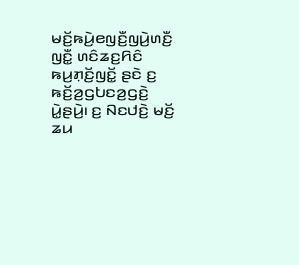ꤗꤢꤩ꤬ꤒꤣꤧ꤬ꤕꤜꤢꤪ꤬ꤜꤣꤧ꤬ꤛꤢꤪ꤬ ꤜꤢꤪ꤭ ꤛꤢꤨꤘꤢ꤬ꤖꤢꤨ ꤒꤣ꤬ꤊ꤫ꤢꤩ꤬ꤜꤢꤩ꤭ ꤔꤢꤧ ꤢ꤬ ꤒꤢꤩ꤬ꤤ꤬ꤞꤝꤢꤤ꤬ꤞꤢꤧ꤬ ꤣꤧ꤭ꤔꤣꤧ꤬꤯ ꤢ꤬ ꤡꤢꤓꤢꤧ꤬ ꤗꤢꤩ꤬ ꤘꤣ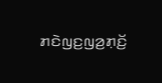ꤊꤢꤧꤜꤢ꤬ꤜꤤ꤬ꤊ꤫ꤢꤩ꤬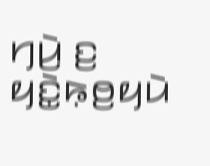ꤚꤣꤧ꤬ ꤢ꤬ ꤟꤢꤧ꤭ꤒ꤫ꤥ꤬ꤟꤣꤧ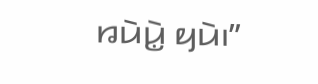ꤙꤣꤧꤣꤧ꤭ ꤟꤣꤧ꤯”